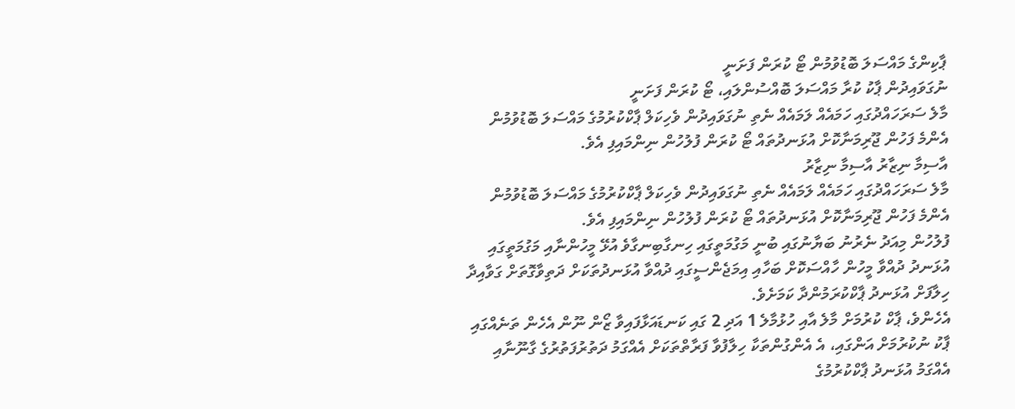ޕާކިންގެ މައްސަލަ ބޮޑުވުމުން ޓޯ ކުރަން ފަށަނީ
ނުގަވައިދުން ޕާކު ކުރާ މައްސަލަ ބޮއްސުންލައި، ޓޯ ކުރަން ފަށަނީ
މާލެ ސަރަހައްދުގައި ހަމައެއް ލަމައެއް ނެތި ނުގަވައިދުން ވެހިކަލް ޕާކްކުރުމުގެ މައްސަލަ ބޮޑުވުމުން އެންމެ ފަހުން ޖޫރިމަނާކޮށް އުޅަނދުތައް ޓޯ ކުރަން ފުލުހުން ނިންމައިފި އެވެ.
އާސިމާ ނިޒާރު އާސިމާ ނިޒާރު
މާލެ ސަރަހައްދުގައި ހަމައެއް ލަމައެއް ނެތި ނުގަވައިދުން ވެހިކަލް ޕާކްކުރުމުގެ މައްސަލަ ބޮޑުވުމުން އެންމެ ފަހުން ޖޫރިމަނާކޮށް އުޅަނދުތައް ޓޯ ކުރަން ފުލުހުން ނިންމައިފި އެވެ.
ފުލުހުން މިއަދު ނެރުނު ބަޔާނުގައި ބުނީ މަގުމަތީގައި ހިނގާބިނގާވެ އުޅޭ މީހުންނާއި މަގުމަތީގައި އުޅަނދު ދުއްވާ މީހުން ހާއްސަކޮށް ބަހާއި އިމަޖެންސީގައި ދުއްވާ އުޅަނދުތަކަށް ދަތިވާގޮތަށް ގަވާއިދާ ހިލާފަށް އުޅަނދު ޕާކްކުރަމުންދާ ކަމަށެވެ.
އެހެންވެ، ޕާކް ކުރުމަށް މާލެ އާއި ހުޅުމާލެ 1 އަދި 2 ގައި ކަނޑައަޅާފައިވާ ޒޯން ނޫން އެހެން ތަނެއްގައި ޕާކު ނުކުރުމަށް އަންގައި، އެ އެންގުންތަކާ ހިލާފުވާ ފަރާތްތަކަށް އެއްގަމު ދަތުރުފަތުރުގެ ގާނޫނާއި އެއްގަމު އުޅަނދު ޕާކްކުރުމުގެ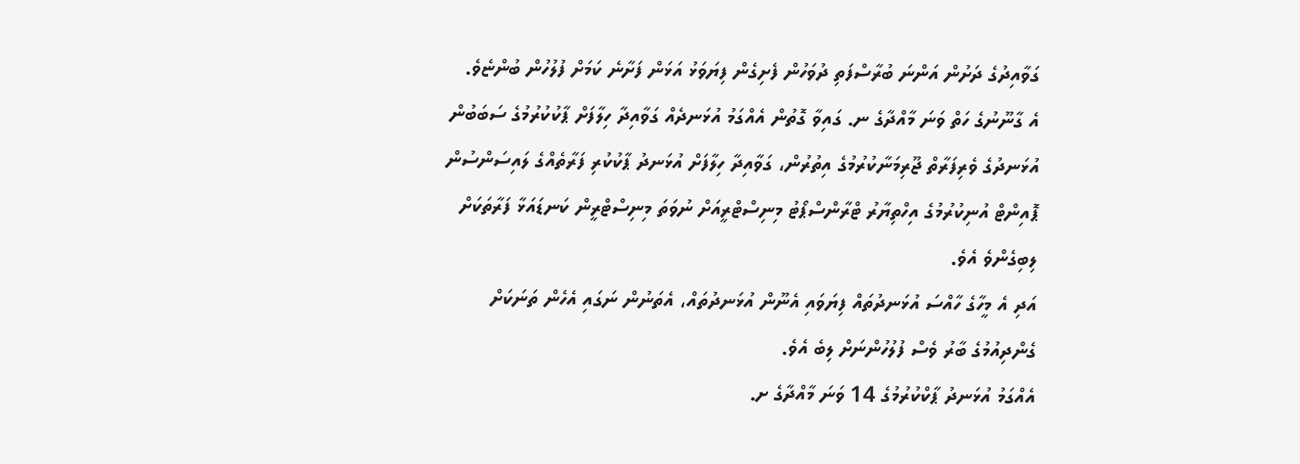ގަވާއިދުގެ ދަށުން އަންނަ ބުރާސްފަތި ދުވަހުން ފެށިގެން ފިޔަވަޅު އަޅަން ފަށާނެ ކަމަށް ފުލުހުން ބުންޏެވެ.
އެ ގާނޫނުގެ ހަތް ވަނަ މާއްދާގެ ނ. ގައިވާ ގޮތުން އެއްގަމު އުޅަނދެއް ގަވާއިދާ ހިލާފަށް ޕާކުކުރުމުގެ ސަބަބުން އުޅަނދުގެ ވެރިފަރާތް ޖޫރިމަނާކުރުމުގެ އިތުރުން، ގަވާއިދާ ހިލާފަށް އުޅަނދު ޕާކުކުރި ފަރާތެއްގެ ލައިސަންސުން ޕޮއިންޓް އުނިކުރުމުގެ އިހްތިޔާރު ޓްރާންސްޕޯޓު މިނިސްޓްރީއަށް ނުވަތަ މިނިސްޓްރީން ކަނޑައަޅާ ފަރާތަކަށް ލިބިގެންވެ އެވެ.
އަދި އެ މީހާގެ ހާއްސަ އުޅަނދުތައް ފިޔަވައި އެނޫން އުޅަނދުތައް، އެތަނުން ނަގައި އެހެން ތަނަކަށް ގެންދިއުމުގެ ބާރު ވެސް ފުލުހުންނަށް ލިބެ އެވެ.
އެއްގަމު އުޅަނދު ޕާކްކުރުމުގެ 14 ވަނަ މާއްދާގެ ށ.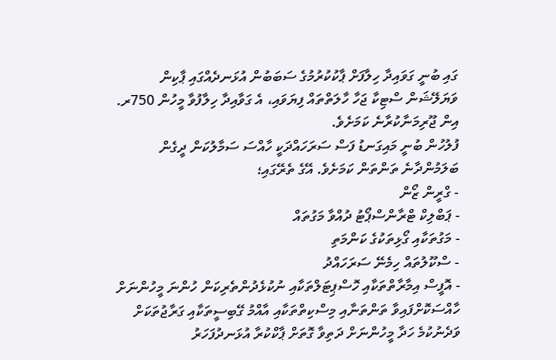ގައި ބުނީ ގަވައިދާ ހިލާފަށް ޕާކުކުރުމުގެ ސަބަބުން އުޅަނދެއްގައި ޕާކިން ވަޔަލޭޝަން ސްޓިކާ ޖަހާ ހާލަތްތައް ފިޔަވައި، އެ ގަވާއިދާ ހިލާފުވާ މީހުން 750ރ. އިން ޖޫރިމަނާކުރާނެ ކަމަށެވެ.
ފުލުހުން ބުނީ މައިގަނޑު ފަސް ސަރަހައްދަކީ ހާއްސަ ސަމާލުކަން ދީގެން ބަލަމުންދާނެ ތަންތަން ކަމަށެވެ. އޭގެ ތެރޭގައި؛
- ގްރީން ޒޯން
- ޕަބްލިކް ޓްރާންސްޕޯޓު ދުއްވާ މަގުތައް
- މަގުތަކާއި ގޯޅިތަކުގެ ކަންމަތި
- ސްކޫލުތައް ހިމެނޭ ސަރަހައްދު
- އޮފީސް އިމާރާތްތަކާއި ހޮސްޕިޓަލްތަކާއި ނުކުޅެދުންތެރިކަން ހުންނަ މީހުންނަށް ހާއްސަކޮށްފައިވާ ތަންތަނާއި މިސްކިތްތަކާއި އާއްމު ގޭބިސީތަކާއި ގަރާޖުތަކަށް ވަދެނުކުމެ ހަދާ މީހުންނަށް ދަތިވާ ގޮތަށް ޕާކްކުރާ އުޅަނދުފަހަރު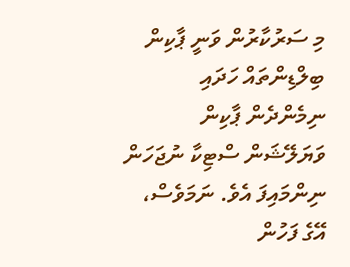މި ސަރުކާރުން ވަނީ ޕާކިން ބިލްޑިންތައް ހަދައި ނިމެންދެން ޕާކިން ވަޔަލޭޝަން ސްޓިކާ ނުޖަހަން ނިންމައިފަ އެވެ. ނަމަވެސް، އޭގެ ފަހުން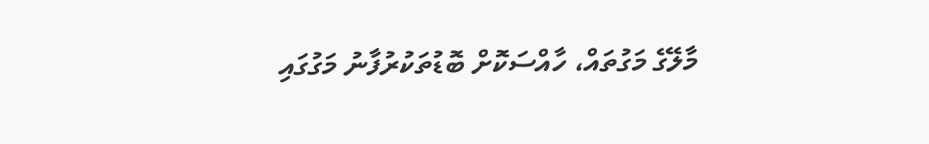މާލޭގެ މަގުތައް، ހާއްސަކޮށް ބޮޑުތަކުރުފާނު މަގުގައި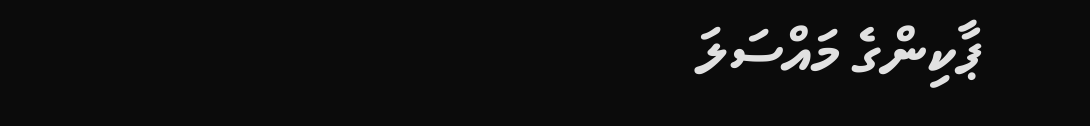ޕާކިންގެ މައްސަލަ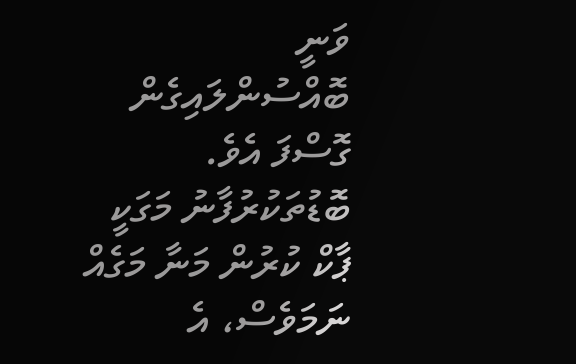ވަނީ ބޮއްސުންލައިގެން ގޮސްފަ އެވެ. ބޮޑުތަކުރުފާނު މަގަކީ ޕާކް ކުރުން މަނާ މަގެއް ނަމަވެސް، އެ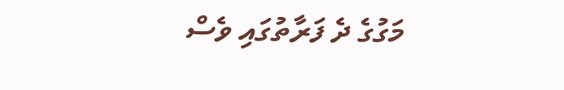މަގުގެ ދެ ފަރާތުގައި ވެސް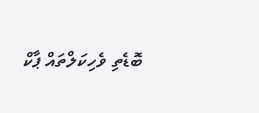ބޮޑެތި ވެހިކަލްތައް ޕާކް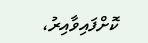ކޮށްފައިވާއިރު،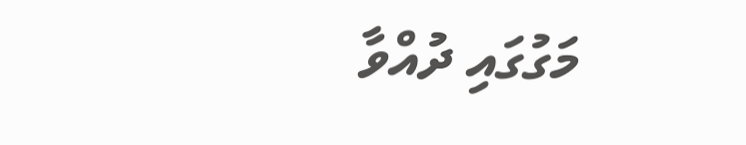މަގުގައި ދުއްވާ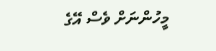މީހުންނަށް ވެސް އޭގެ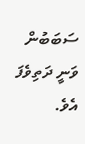ސަބަބުން ވަނީ ދަތިވެފަ އެވެ.